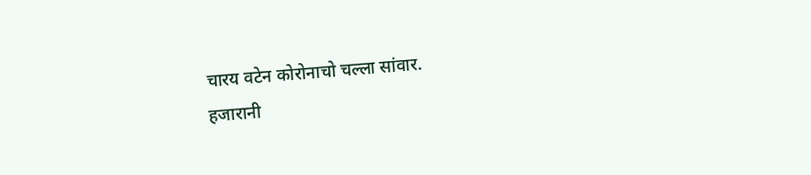चारय वटेन कोरोनाचो चल्ला सांवार.
हजारानी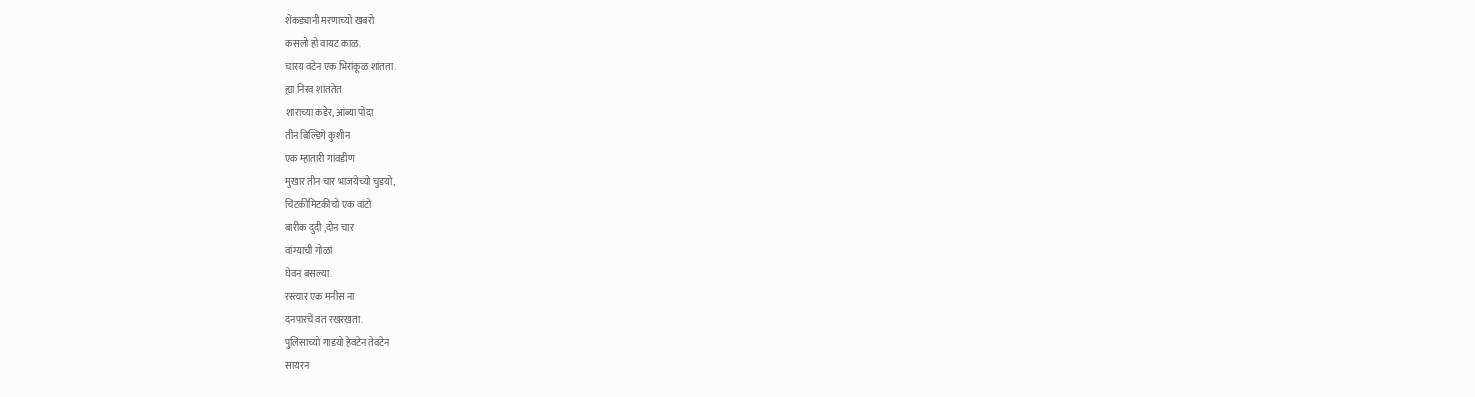शेंकड्यानी मरणाच्यो खबरो
कसलो हो वायट काळ.
चारय वटेन एक भिरांकूळ शांतता.
ह्या निरव शांततेत
शाराच्या कडेर, आंब्या पोंदा
तीन बिल्डिगे कुशीन
एक म्हातारी गांवडीण
मुखार तीन चार भाजयेच्यो चुडयो,
चिटकीमिटकीचो एक वांटो
बारीक दुदी ,दोन चार
वांग्याची गोळां
घेवन बसल्या.
रस्त्यार एक मनीस ना
दनपारचें वत रखरखता.
पुलिसाच्यो गाडयो हेवटेन तेवटेन
सायरन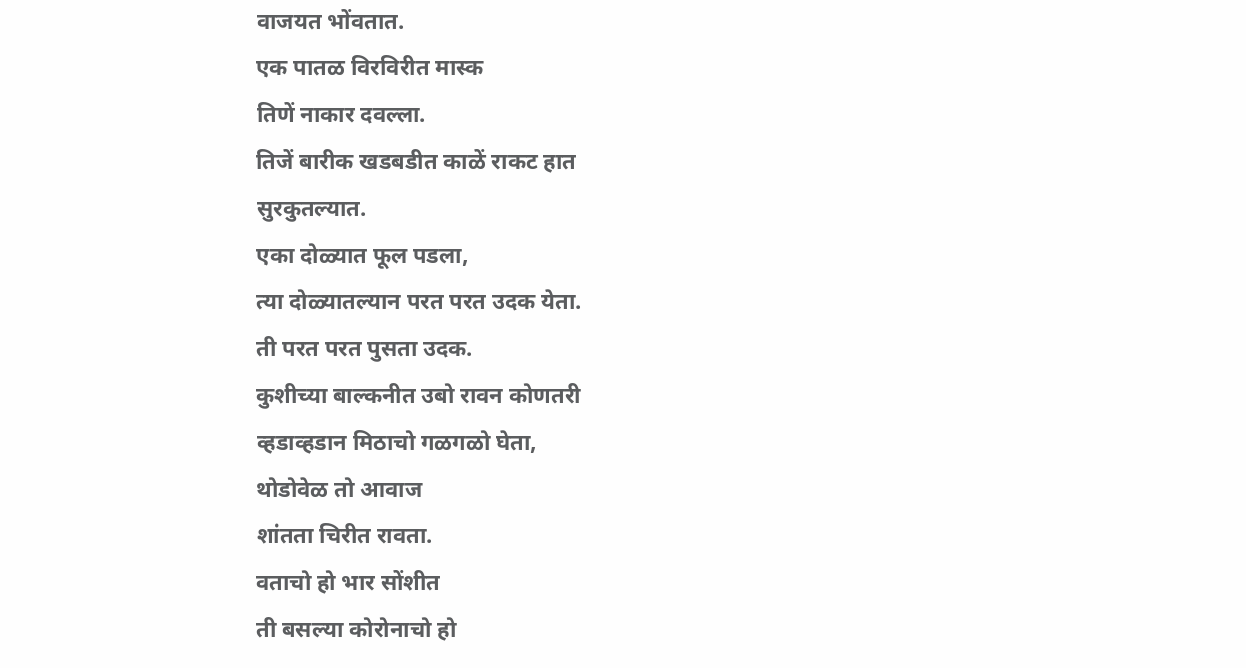वाजयत भोंवतात.
एक पातळ विरविरीत मास्क
तिणें नाकार दवल्ला.
तिजें बारीक खडबडीत काळें राकट हात
सुरकुतल्यात.
एका दोळ्यात फूल पडला,
त्या दोळ्यातल्यान परत परत उदक येता.
ती परत परत पुसता उदक.
कुशीच्या बाल्कनीत उबो रावन कोणतरी
व्हडाव्हडान मिठाचो गळगळो घेता,
थोडोवेळ तो आवाज
शांतता चिरीत रावता.
वताचो हो भार सोंशीत
ती बसल्या कोरोनाचो हो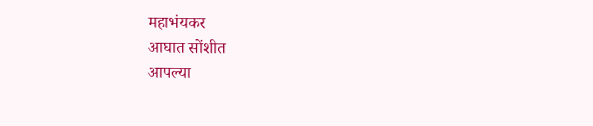महाभंयकर
आघात सोंशीत
आपल्या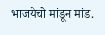भाजयेचो मांडून मांड.